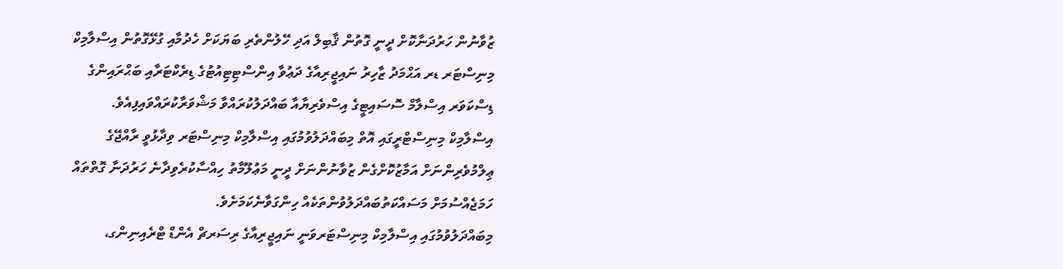ޒުވާނުން ހަރުދަނާކޮށް ދީނީ ގޮތުން ޤާބިލް އަދި ހޭލުންތެރި ބަޔަކަށް ހެދުމާއި ގުޅޭގޮތުން އިސްލާމިކް މިނިސްޓަރ ޑރ އަޙްމަދު ޒާހިރު ނައިޖީރިއާގެ ދަޢުވާ އިންސްޓިޓިއުޓުގެ ޑިރެކްޓަރާއި ބަޙްރައިންގެ ޑިސްކަވަރ އިސްލާމް ސޮސައިޓީގެ އިސްވެރިޔާއާ ބައްދަލުކުރައްވާ މަޝްވަރާކުރައްވައިފިއެވެ.
އިސްލާމިކް މިނިސްޓްރީގައި އޮތް މިބައްދަލުވުމުގައި އިސްލާމިކް މިނިސްޓަރ ވިދާޅުވީ ރާއްޖޭގެ ޢިލްމުވެރިންނަށް އަމާޒުކޮށްގެން ޒުވާނުންނަށް ދީނީ މަޢުލޫމާތު ހިއްސާކުރެވިދާނެ ހަރުދަނާ ގޮތްތައް ހަމަޖެއްސުމަށް މަސައްކަތުބައްދަލުވުންތަކެއް ހިންގަވާނެކަމަށެވެ.
މިބައްދަލުވުމުގައި އިސްލާމިކް މިނިސްޓަރވަނީ ނައިޖީރިއާގެ ރިސަރޗް އެންޑް ޓްރެއިނިންގ،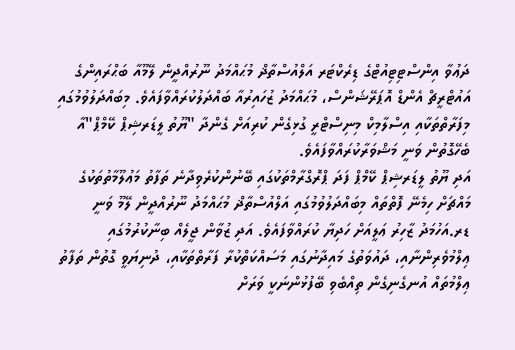ދަޢުވާ އިންސްޓިޓިއުޓްގެ ޑިރެކްޓަރ އަލްއުސްތާޛް މުޙައްމަދު ނޫރުއްދީން ލޭމޫއާ ބަޙްރައިންގެ އައުޓްރީޗް އެންޑް އޮޕަރޭޝަންސް، މުޙައްމަދު ޒުހައިރުއާ ބައްދަލުކުރައްވާފައެވެ. މިބައްދަލުވުމުގައި މިފަރާތްތަކާއި އިސްލާމިކް މިނިސްޓްރީ ގުޅިގެން ކުރިއަށް ގެންދާ "ޔޫތު ލީޑަރޝިޕް ކޭމްޕް"އާ ބެހޭގޮތުން ވަނީ މަޝްވަރާކުރައްވާފައެވެ.
އަދި ޔޫތު ލީޑަރޝިޕް ކޭމްޕް ފަދަ ޕްރޮގްރާމްތަކުގައި ބޭނުންކުރެވިދާނެ ތަފާތު މަޢުލޫމާތުތަކުގެ މައްޗަށް ހިމެނޭ ފޮތްތައް މިބައްދަލުވުމުގައި އަލްއުސްތާޛް މުޙައްމަދު ނޫރުއްދީން ލޭމޫ ވަނީ ޑރ.އަހުމަދު ޒާހިރު ޢަލީއަށް ހަދިޔާ ކުރައްވާފައެވެ. އަދި ޒުވާން ޖީލެއް ބިނާކުރުމުގައި ޢިލްމުވެރިންނާއި، ދައުވަތުގެ މައިދާނުގައި މަސައްކަތްކުރާ ފަރާތްތަކާއި، ދުނިޔަވީ ގޮތުން ތަފާތު ޢިލްމުތައް އުނގެނިގެން ތިއްބެވި ބޭފުޅުންނަކީ ވަރަށް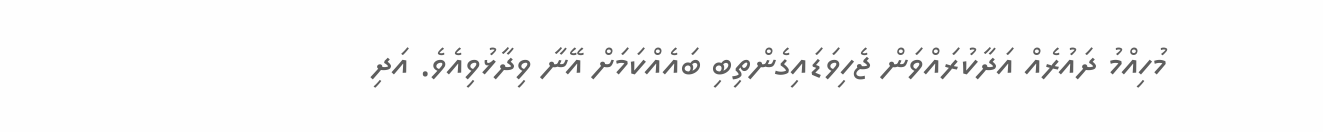މުހިއްމު ދައުރެއް އަދާކުރައްވަން ޖެހިވަޑައިގެންތިބި ބައެއްކަމަށް އޭނާ ވިދާޅުވިއެވެ. އަދި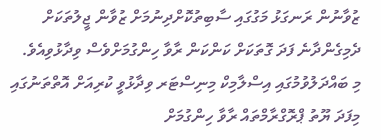ޒުވާނުން ރަނގަޅު މަގުގައި ސާބިތުކޮށްދިނުމަށް ޒުވާން ޖީލުތަކަށް ދެމިގެންދާނެ ފަދަ ގޮތަކަށް ކަންކަން ރާވާ ހިންގުމަށްވެސް ވިދާޅުވިއެވެ.
މި ބައްދަލުވުމުގައި އިސްލާމިކް މިނިސްޓަރ ވިދާޅުވީ ކުރިއަށް އޮތްތަނުގައި މިފަދަ ޔޫތު ޕްރޮގްރާމްތައް ރާވާ ހިންގުމަށް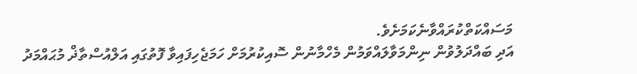މަސައްކަތްކުރައްވާނެކަމަށެވެ.
އަދި ބައްދަލުވުން ނިންމަވާލައްވަމުން މެހްމާނުން ސޮއިކުރުމަށް ހަމަޖެހިފައިވާ ފޮތުގައި އަލްއުސްތާޛް މުޙައްމަދު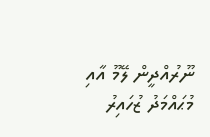ނޫރުއްދީން ލޭމޫ އާއި މުޙައްމަދު ޒުހައިރު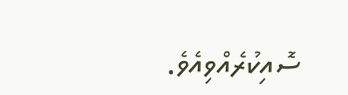ސޮއިކުރެއްވިއެވެ.